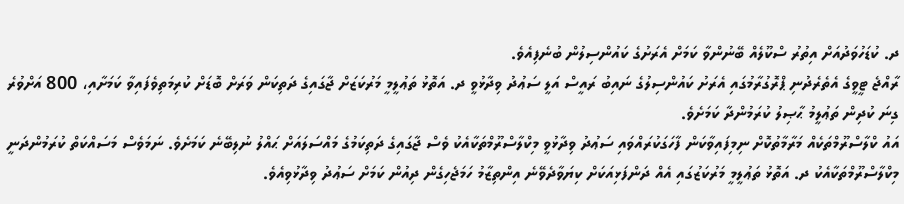ދ. ކުޑަހުވަދުއަށް އިތުރު ސްކޫލެއް ބޭނުންވާ ކަމަށް އެރަށުގެ ކައުންސިލުން ބުނެފިއެވެ.
ރާއްޖެ ޓީވީގެ އެތެރެދުނި ޕްރޮގުރާމުގައި އެރަށު ކައުންސިލުގެ ނައިބު ރައީސް އަލީ ސަޢުދު ވިދާޅުވީ ދ. އަތޮޅު ތަޢުލީމީ މަރުކަޒަށް ޖާގައިގެ ދަތިކަން ވަރަށް ބޮޑަށް ކުރިމަތިވެފައިވާ ކަމަށާއި، 800 އަށްވުރެ ގިނަ ކުދިން ތަޢުލީމު ޙާޞިލު ކުރަމުންދާ ކަމަށެވެ.
އައު ކްލާސްރޫމްތަކެއް މަރާމާތުކޮށް ނިމިފައިވާކަން ފާހަގަކުރައްވައި ސަޢުދު ވިދާޅުވީ މިކްލާސްރޫމްތަކާއެކު ވެސް ޖާގައިގެ ދަތިކަމުގެ މައްސަލައަށް ޙައްލު ނުލިބޭނެ ކަމަށެވެ. ނަމަވެސް މަސައްކަތް ކުރަމުންދަނީ މިކްލާސްރޫމްތަކާއެކު ދ. އަތޮޅު ތަޢުލީމީ މަރުކަޒުގައި އެއް ދަންފަޅިއަކަށް ކިޔަވާދެވޭނެ އިންތިޒާމު ހަމަޖެހިގެން ދިއުން ކަމަށް ސަޢުދު ވިދާޅުވިއެވެ.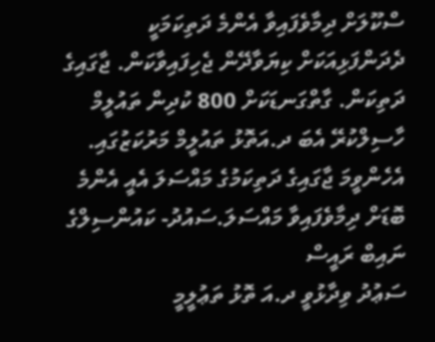ސްކޫލަށް ދިމާވެފައިވާ އެންމެ ދަތިކަމަކީ ދެދަންފަޅިއަކަށް ކިޔަވާދޭން ޖެހިފައިވާކަން. ޖާގައިގެ ދަތިކަން. ގާތްގަނޑަކަށް 800 ކުދިން ތައުލީމް ހާސިލްކުރޭ އެބަ ދ.އަތޮޅު ތައުލީމް މަރުކަޒުގައި. އެހެންވީމަ ޖާގައިގެ ދަތިކަމުގެ މައްސަލަ އެއީ އެންމެ ބޮޑަށް ދިމާވެފައިވާ މައްސަލަ.ސައުދު- ކައުންސިލްގެ ނައިބް ރައީސް
ސަޢުދު ވިދާޅުވީ ދ.އަ ތޮޅު ތަޢުލީމީ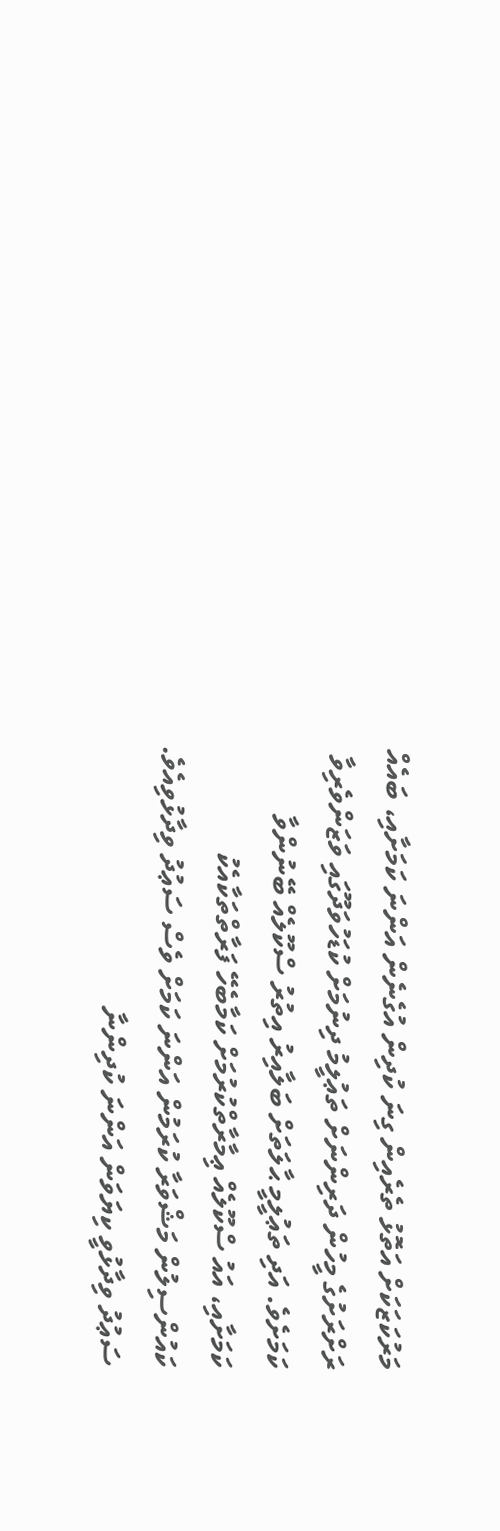މަރުކަޒަކަށް އަތޮޅު ތެރެއިން ގިނަ ކުދިން އުގެނެން އަންނަ ކަމަށާއި، ބައެއް ރަށްރަށުގެ މީހުން ދަރިންނަށް ތަޢުލީމު ދިނުމަށް ކުޑަހުވަދޫގައި ވަޒަންވެރިވާ ކަމަށެވެ. އަދި ތަޢުލީމީ ޙާލަތަށް ބަލާއިރު އިތުރު ސްކޫލެއް ބޭނުންވާ ކަމަށާއި، އައު ސްކޫލެއް ޢިމާރާތްކުރުމަށް ކަމާބެހޭ ފަރާތްތަކާއެކު ކައުންސިލުން މަޝްވަރާ ކުރަމުން އަންނަ ކަމަށް ވެސް ސަޢުދު ވިދާޅުވިއެވެ.
ސަޢުދު ވިދާޅުވީ ކިޔަވަން އަންނަ ކުދިންނާ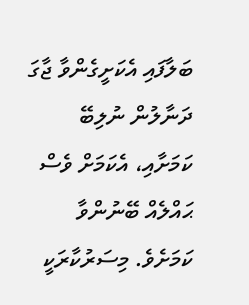ބަލާފައި އެކަށީގެންވާ ޖާގަ ދަނާލުން ނުލިބޭ ކަމަށާއި، އެކަމަށް ވެސް ޙައްލެއް ބޭނުންވާ ކަމަށެވެ. މިސަރުކާރަކީ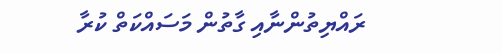ރައްޔިތުންނާއި ގާތުން މަސައްކަތް ކުރާ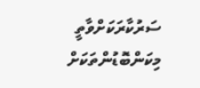ސަރުކާރަކަށްވާތީ މިކަންބޮޑުންތަކަށް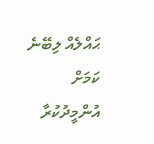ޙައްލެއް ލިބޭނެ ކަމަށް އުންމީދުކުރާ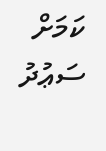ކަމަށް ސަޢުދު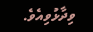ވިދާޅުވިއެވެ.